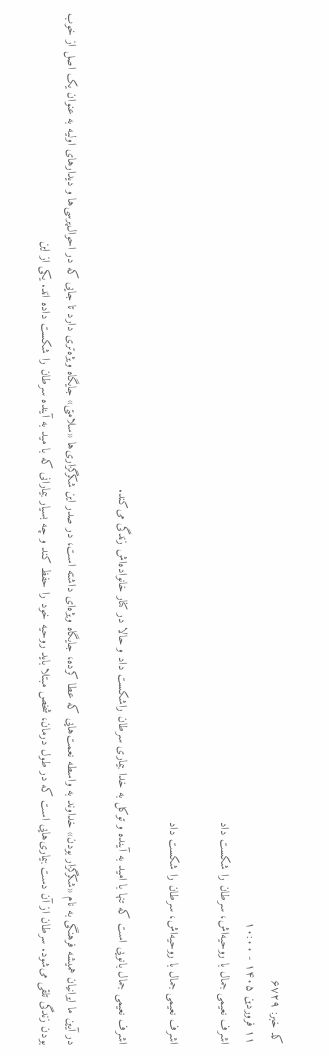کد خبر: ۶۷۲۹
۱۱ فروردين ۱۴۰۵ - ۱۰:۰۰
اشرف نعیمی جمال با روحیه‌اش، سرطان را شکست داد

اشرف نعیمی جمال با روحیه‌اش، سرطان را شکست داد

اشرف نعیمی جمال بانویی است که تنها با امید به آینده و توکل به خدا بیماری سرطان راشکست داد و حالا در کنار خانواده‌اش زندگی می‌کند.

در آیین ما ایرانیان همیشه فرهنگی به نام «شکرگزار بودن» خداوند به واسطه نعمت‌هایی که عطا کرده، جایگاه ویژه‌ای داشته است، در صدر این شکرگزاری‌ها «سلامتی» جایگاه ویژه‌تری دارد تا جایی که در احوال‌پرسی‌ها و دیدار‌های اولیه به عنوان یک اصل از خوب بودن زندگی تلقی می‌شود. سرطان از آن دست بیماری‌هایی است که در طول درمان، شخص مبتلا باید روحیه خود را حفظ کند و چه بسیار بیمارانی که با مید به آینده سرطان را شکست داده اند. یکی از این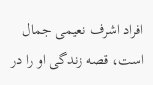افراد اشرف نعیمی جمال است، قصه زندگی او را در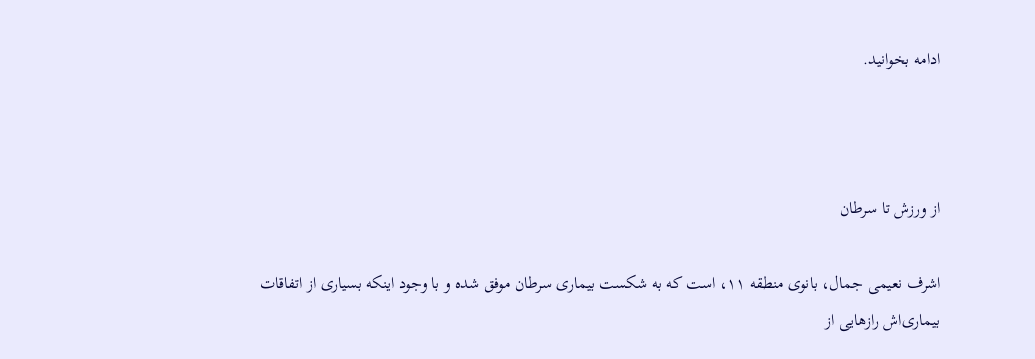ادامه بخوانید.



از ورزش تا سرطان

اشرف نعیمی جمال، بانوی منطقه ۱۱، است که به شکست بیماری سرطان موفق شده و با وجود اینکه بسیاری از اتفاقات بیماری‌اش راز‌هایی از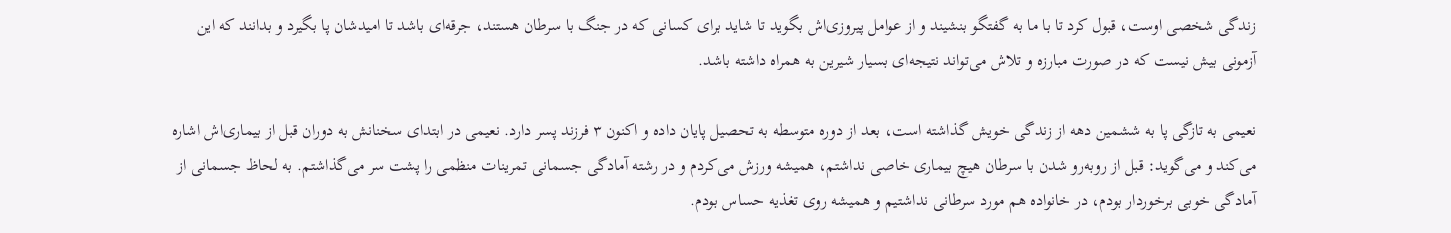زندگی شخصی اوست، قبول کرد تا با ما به گفتگو بنشیند و از عوامل پیروزی‌اش بگوید تا شاید برای کسانی که در جنگ با سرطان هستند، جرقه‌ای باشد تا امیدشان پا بگیرد و بدانند که این آزمونی بیش نیست که در صورت مبارزه و تلاش می‌تواند نتیجه‌ای بسیار شیرین به همراه داشته باشد.

نعیمی به تازگی پا به ششمین دهه از زندگی خویش گذاشته است، بعد از دوره متوسطه به تحصیل پایان داده و اکنون ۳ فرزند پسر دارد. نعیمی در ابتدای سخنانش به دوران قبل از بیماری‌اش اشاره می‌کند و می‌گوید: قبل از روبه‌رو شدن با سرطان هیچ بیماری خاصی نداشتم، همیشه ورزش می‌کردم و در رشته آمادگی جسمانی تمرینات منظمی را پشت سر می‌گذاشتم. به لحاظ جسمانی از آمادگی خوبی برخوردار بودم، در خانواده هم مورد سرطانی نداشتیم و همیشه روی تغذیه حساس بودم.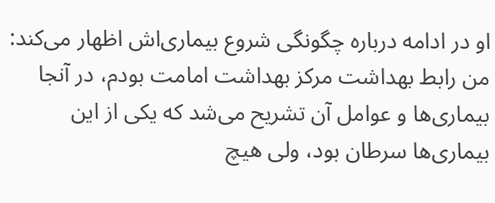او در ادامه درباره چگونگی شروع بیماری‌اش اظهار می‌کند: من رابط بهداشت مرکز بهداشت امامت بودم، در آنجا بیماری‌ها و عوامل آن تشریح می‌شد که یکی از این بیماری‌ها سرطان بود، ولی هیچ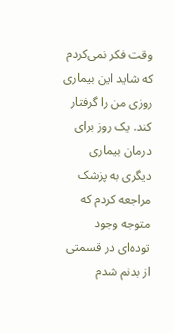وقت فکر نمی‌کردم که شاید این بیماری روزی من را گرفتار کند. یک روز برای درمان بیماری دیگری به پزشک مراجعه کردم که متوجه وجود توده‌ای در قسمتی از بدنم شدم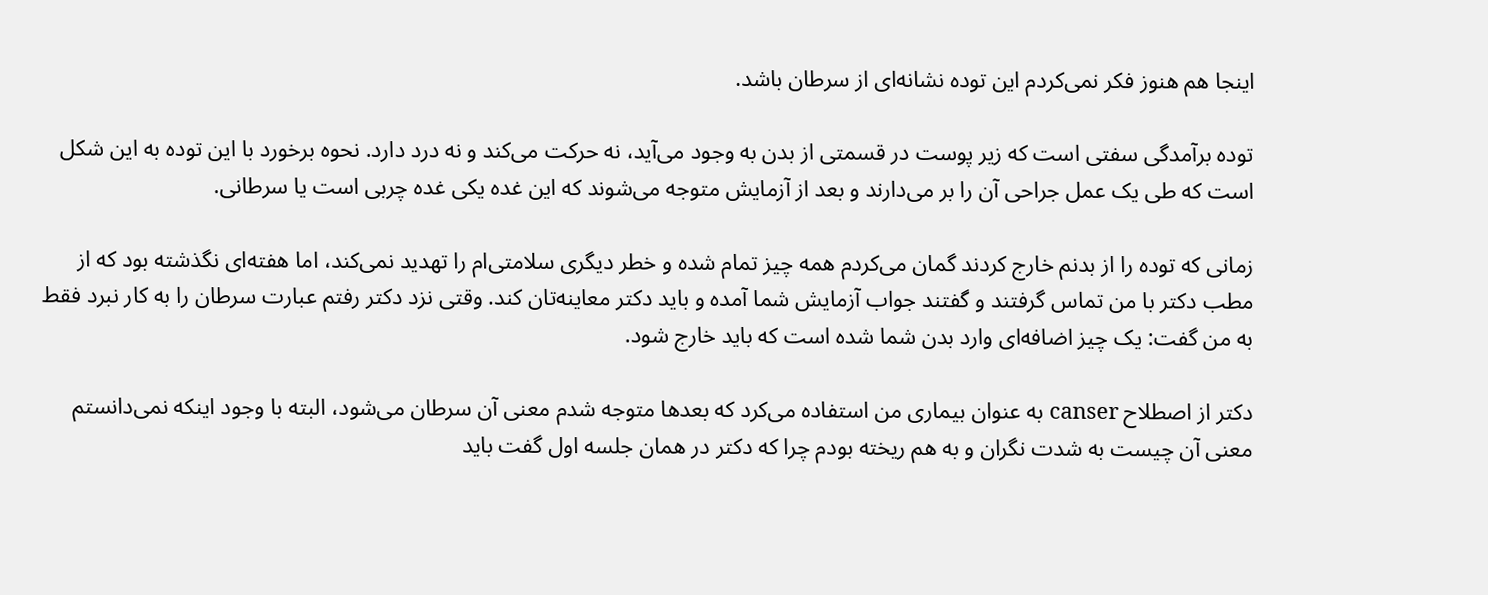اینجا هم هنوز فکر نمی‌کردم این توده نشانه‌ای از سرطان باشد.

توده برآمدگی سفتی است که زیر پوست در قسمتی از بدن به وجود می‌آید، نه حرکت می‌کند و نه درد دارد. نحوه برخورد با این توده به این شکل است که طی یک عمل جراحی آن را بر می‌دارند و بعد از آزمایش متوجه می‌شوند که این غده یکی غده چربی است یا سرطانی.

زمانی که توده را از بدنم خارج کردند گمان می‌کردم همه چیز تمام شده و خطر دیگری سلامتی‌ام را تهدید نمی‌کند، اما هفته‌ای نگذشته بود که از مطب دکتر با من تماس گرفتند و گفتند جواب آزمایش شما آمده و باید دکتر معاینه‌تان کند. وقتی نزد دکتر رفتم عبارت سرطان را به کار نبرد فقط به من گفت: یک چیز اضافه‌ای وارد بدن شما شده است که باید خارج شود.

دکتر از اصطلاح canser به عنوان بیماری من استفاده می‌کرد که بعد‌ها متوجه شدم معنی آن سرطان می‌شود، البته با وجود اینکه نمی‌دانستم معنی آن چیست به شدت نگران و به هم ریخته بودم چرا که دکتر در همان جلسه اول گفت باید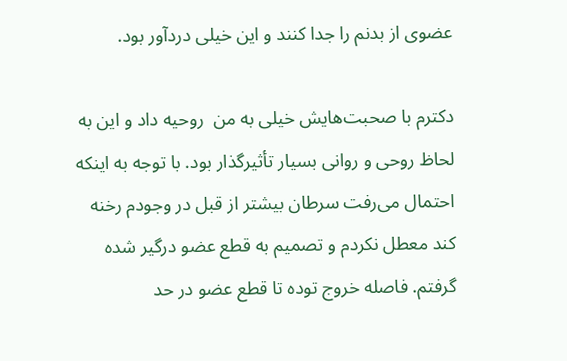عضوی از بدنم را جدا کنند و این خیلی دردآور بود.

دکترم با صحبت‌هایش خیلی به من  روحیه داد و این به لحاظ روحی و روانی بسیار تأثیرگذار بود. با توجه به اینکه احتمال می‌رفت سرطان بیشتر از قبل در وجودم رخنه کند معطل نکردم و تصمیم به قطع عضو درگیر شده گرفتم. فاصله خروج توده تا قطع عضو در حد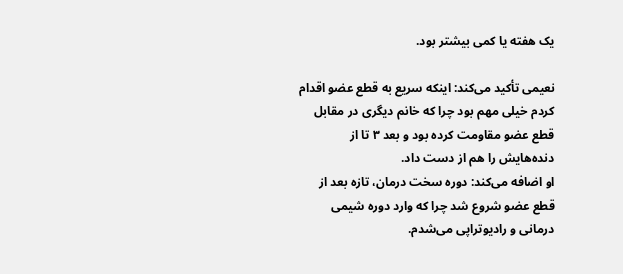یک هفته یا کمی بیشتر بود.

نعیمی تأکید می‌کند: اینکه سریع به قطع عضو اقدام کردم خیلی مهم بود چرا که خانم دیگری در مقابل قطع عضو مقاومت کرده بود و بعد ۳ تا از دنده‌هایش را هم از دست داد.
او اضافه می‌کند: دوره سخت درمان، تازه بعد از قطع عضو شروع شد چرا که وارد دوره شیمی درمانی و رادیوتراپی می‌شدم.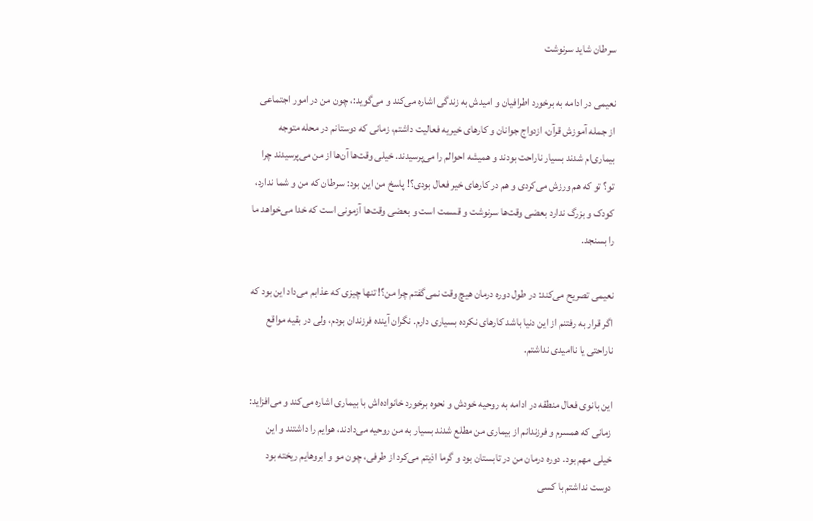سرطان شاید سرنوشت

نعیمی در ادامه به برخورد اطرافیان و امیدش به زندگی اشاره می‌کند و می‌گوید:، چون من در امور اجتماعی از جمله آموزش قرآن، ازدواج جوانان و کار‌های خیریه فعالیت داشتم، زمانی که دوستانم در محله متوجه بیماری‌ام شدند بسیار ناراحت بودند و همیشه احوالم را می‌پرسیدند. خیلی وقت‌ها آن‌ها از من می‌پرسیدند چرا تو؟ تو که هم ورزش می‌کردی و هم در کار‌های خیر فعال بودی؟! پاسخ من این بود: سرطان که من و شما ندارد، کودک و بزرگ ندارد بعضی وقت‌ها سرنوشت و قسمت است و بعضی وقت‌ها آزمونی است که خدا می‌خواهد ما را بسنجد.

نعیمی تصریح می‌کند: در طول دوره درمان هیچ وقت نمی‌گفتم چرا من؟! تنها چیزی که عذابم می‌داد این بود که اگر قرار به رفتنم از این دنیا باشد کار‌های نکرده بسیاری دارم. نگران آینده فرزندان بودم، ولی در بقیه مواقع ناراحتی یا ناامیدی نداشتم.

این بانوی فعال منطقه در ادامه به روحیه خودش و نحوه برخورد خانواده‌اش با بیماری اشاره می‌کند و می‌افزاید: زمانی که همسرم و فرزندانم از بیماری من مطلع شدند بسیار به من روحیه می‌دادند، هوایم را داشتند و این خیلی مهم بود. دوره درمان من در تابستان بود و گرما اذیتم می‌کرد از طرفی، چون مو و ابروهایم ریخته بود دوست نداشتم با کسی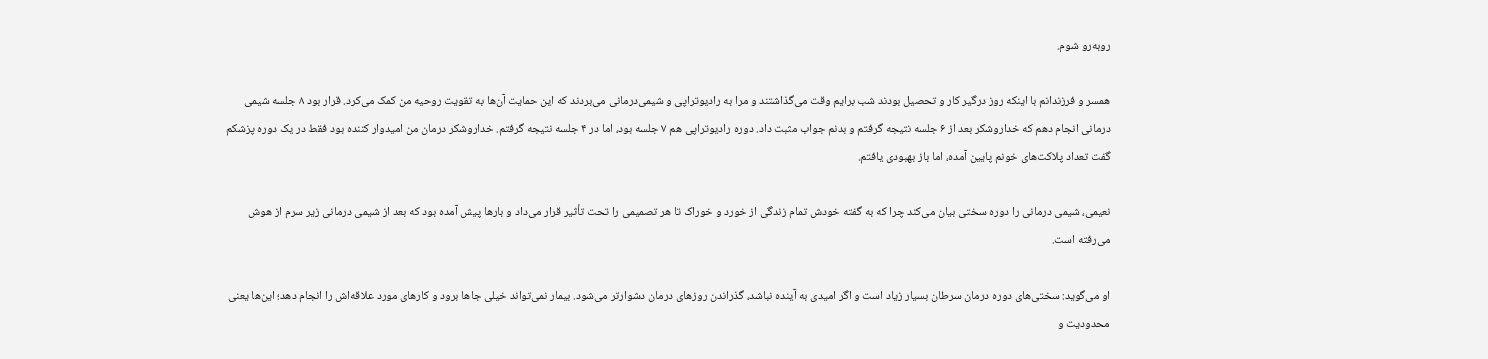روبه‌رو شوم.

همسر و فرزندانم با اینکه روز درگیر کار و تحصیل بودند شب برایم وقت می‌گذاشتند و مرا به رادیوتراپی و شیمی‌درمانی می‌بردند که این حمایت آن‌ها به تقویت روحیه من کمک می‌کرد. قرار بود ۸ جلسه شیمی درمانی انجام دهم که خداروشکر بعد از ۶ جلسه نتیجه گرفتم و بدنم جواب مثبت داد. دوره رادیوتراپی هم ۷ جلسه بود، اما در ۴ جلسه نتیجه گرفتم. خداروشکر درمان من امیدوار کننده بود فقط در یک دوره پزشکم گفت تعداد پلاکت‌های خونم پایین آمده، اما باز بهبودی یافتم.

نعیمی، شیمی درمانی را دوره سختی بیان می‌کند چرا که به گفته خودش تمام زندگی از خورد و خوراک تا هر تصمیمی را تحت تأثیر قرار می‌داد و بار‌ها پیش آمده بود که بعد از شیمی درمانی زیر سرم از هوش می‌رفته است.

او می‌گوید: سختی‌های دوره درمان سرطان بسیار زیاد است و اگر امیدی به آینده نباشد، گذراندن روز‌های درمان دشوارتر می‌شود. بیمار نمی‌تواند خیلی جا‌ها برود و کار‌های مورد علاقه‌اش را انجام دهد؛ این‌ها یعنی محدودیت و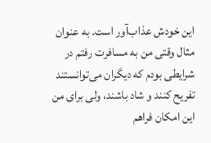این خودش عذاب‌آور است. به عنوان مثال وقتی من به مسافرت رفتم در شرایطی بودم که دیگران می‌توانستند تفریح کنند و شاد باشند، ولی برای من این امکان فراهم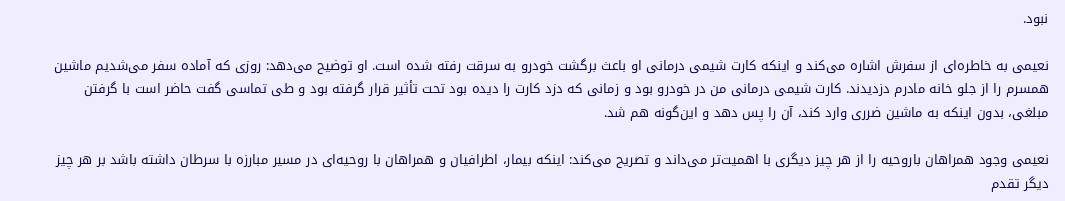نبود.

نعیمی به خاطره‌ای از سفرش اشاره می‌کند و اینکه کارت شیمی درمانی او باعث برگشت خودرو به سرقت رفته شده است. او توضیح می‌دهد: روزی که آماده سفر می‌شدیم ماشین همسرم را از جلو خانه مادرم دزدیدند. کارت شیمی درمانی من در خودرو بود و زمانی که دزد کارت را دیده بود تحت تأثیر قرار گرفته بود و طی تماسی گفت حاضر است با گرفتن مبلغی، بدون اینکه به ماشین ضرری وارد کند، آن را پس دهد و این‌گونه هم شد.

نعیمی وجود همراهان باروحیه را از هر چیز دیگری با اهمیت‌تر می‌داند و تصریح می‌کند: اینکه بیمار، اطرافیان و همراهان با روحیه‌ای در مسیر مبارزه با سرطان داشته باشد بر هر چیز دیگر تقدم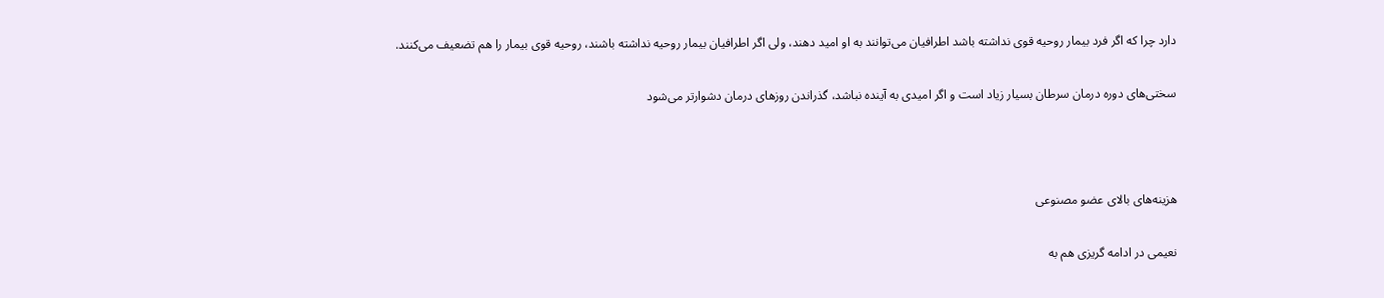دارد چرا که اگر فرد بیمار روحیه قوی نداشته باشد اطرافیان می‌توانند به او امید دهند، ولی اگر اطرافیان بیمار روحیه نداشته باشند، روحیه قوی بیمار را هم تضعیف می‌کنند.

سختی‌های دوره درمان سرطان بسیار زیاد است و اگر امیدی به آینده نباشد، گذراندن روز‌های درمان دشوارتر می‌شود



هزینه‌های بالای عضو مصنوعی

نعیمی در ادامه گریزی هم به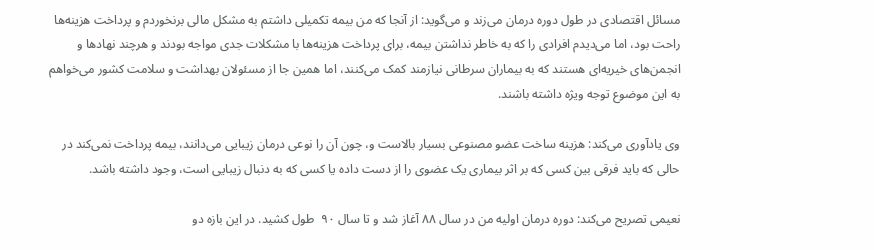مسائل اقتصادی در طول دوره درمان می‌زند و می‌گوید: از آنجا که من بیمه تکمیلی داشتم به مشکل مالی برنخوردم و پرداخت هزینه‌ها راحت بود، اما می‌دیدم افرادی را که به خاطر نداشتن بیمه، برای پرداخت هزینه‌ها با مشکلات جدی مواجه بودند و هرچند نهاد‌ها و انجمن‌های خیریه‌ای هستند که به بیماران سرطانی نیازمند کمک می‌کنند، اما همین جا از مسئولان بهداشت و سلامت کشور می‌خواهم به این موضوع توجه ویژه داشته باشند.

وی یادآوری می‌کند: هزینه ساخت عضو مصنوعی بسیار بالاست و، چون آن را نوعی درمان زیبایی می‌دانند، بیمه پرداخت نمی‌کند در حالی که باید فرقی بین کسی که بر اثر بیماری یک عضوی را از دست داده یا کسی که به دنبال زیبایی است، وجود داشته باشد.

نعیمی تصریح می‌کند: دوره درمان اولیه من در سال ۸۸ آغاز شد و تا سال ۹۰  طول کشید. در این بازه دو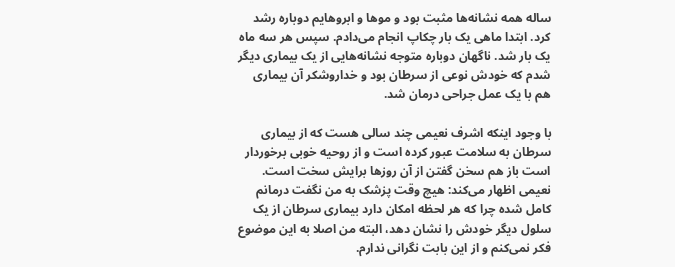ساله همه نشانه‌ها مثبت بود و مو‌ها و ابروهایم دوباره رشد کرد. ابتدا ماهی یک بار چکاپ انجام می‌دادم. سپس هر سه ماه یک بار شد. ناگهان دوباره متوجه نشانه‌هایی از یک بیماری دیگر شدم که خودش نوعی از سرطان بود و خداروشکر آن بیماری هم با یک عمل جراحی درمان شد.

با وجود اینکه اشرف نعیمی چند سالی هست که از بیماری سرطان به سلامت عبور کرده است و از روحیه خوبی برخوردار است باز هم سخن گفتن از آن روز‌ها برایش سخت است. نعیمی اظهار می‌کند: هیچ وقت پزشک به من نگفت درمانم کامل شده چرا که هر لحظه امکان دارد بیماری سرطان از یک سلول دیگر خودش را نشان دهد، البته من اصلا به این موضوع فکر نمی‌کنم و از این بابت نگرانی ندارم.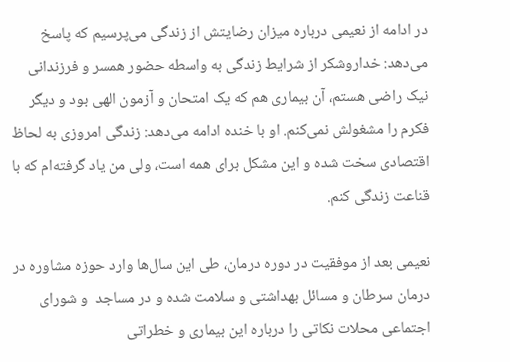در ادامه از نعیمی درباره میزان رضایتش از زندگی می‌پرسیم که پاسخ می‌دهد: خداروشکر از شرایط زندگی به واسطه حضور همسر و فرزندانی نیک راضی هستم، آن بیماری هم که یک امتحان و آزمون الهی بود و دیگر فکرم را مشغولش نمی‌کنم. او با خنده ادامه می‌دهد: زندگی امروزی به لحاظ اقتصادی سخت شده و این مشکل برای همه است، ولی من یاد گرفته‌ام که با قناعت زندگی کنم.

نعیمی بعد از موفقیت در دوره درمان، طی این سال‌ها وارد حوزه مشاوره در درمان سرطان و مسائل بهداشتی و سلامت شده و در مساجد  و شورای اجتماعی محلات نکاتی را درباره این بیماری و خطراتی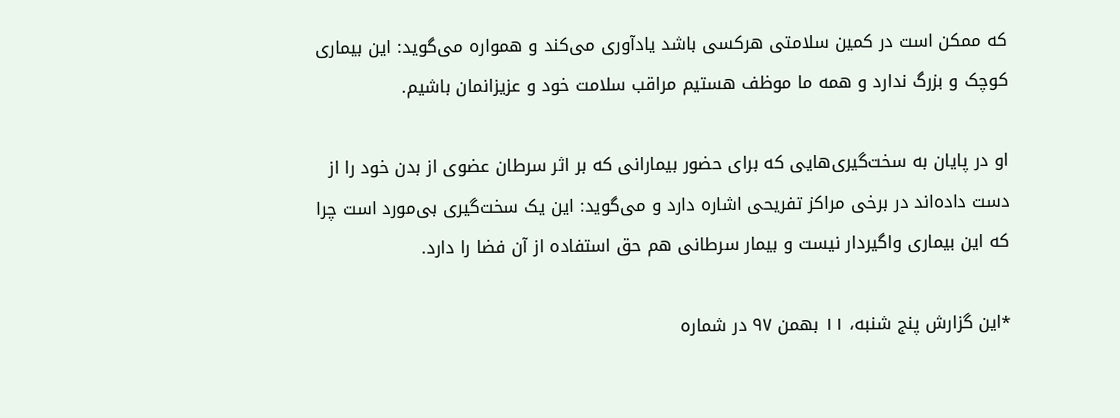که ممکن است در کمین سلامتی هرکسی باشد یادآوری می‌کند و همواره می‌گوید: این بیماری کوچک و بزرگ ندارد و همه ما موظف هستیم مراقب سلامت خود و عزیزانمان باشیم.

او در پایان به سخت‌گیری‌هایی که برای حضور بیمارانی که بر اثر سرطان عضوی از بدن خود را از دست داده‌اند در برخی مراکز تفریحی اشاره دارد و می‌گوید: این یک سخت‌گیری بی‌مورد است چرا که این بیماری واگیردار نیست و بیمار سرطانی هم حق استفاده از آن فضا را دارد.

*این گزارش پنج شنبه، ۱۱ بهمن ۹۷ در شماره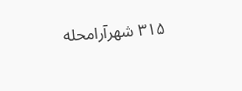۳۱۵ شهرآرامحله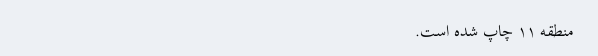منطقه ۱۱ چاپ شده است.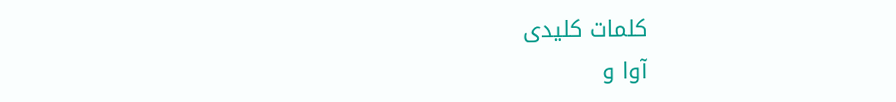کلمات کلیدی
آوا و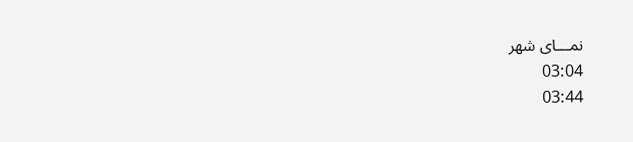نمـــای شهر
03:04
03:44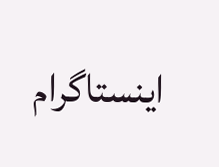اینستاگرام